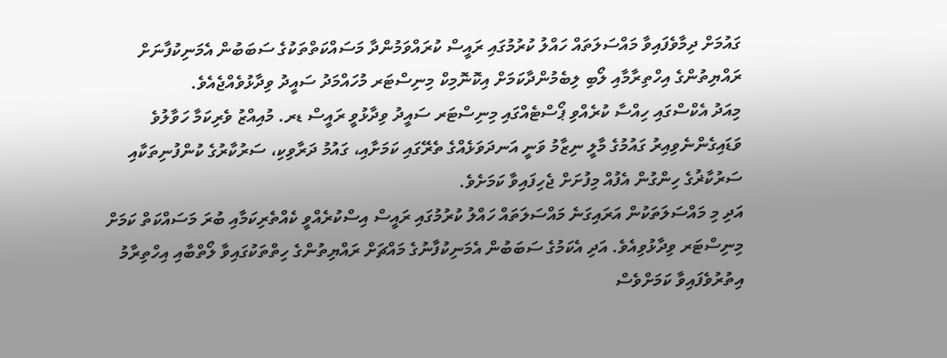ގައުމަށް ދިމާވެފައިވާ މައްސަލަތައް ހައްލު ކުރުމުގައި ރައީސް ކުރައްވަމުންދާ މަސައްކަތްތަކުގެ ސަބަބުން އެމަނިކުފާނަށް ރައްޔިތުންގެ އިހްތިރާމާއި ލޯބި ލިބެމުންދާކަމަށް އިކޮނޮމިކް މިނިސްޓަރ މުހައްމަދު ސައީދު ވިދާޅުވެއްޖެއެވެ.
މިއަދު އެކްސްގައި ހިއްސާ ކުރެއްވި ޕޯސްޓެއްގައި މިނިސްޓަރ ސައީދު ވިދާޅުވީ ރައީސް ޑރ. މުއިއްޒު ވެރިކަމާ ހަވާލުވެ ވަޑައިގެންނެވިއިރު ގައުމުގެ މާލީ ނިޒާމު ވަނީ އަނދަވަޅެއްގެ ތެރޭގައި ކަމަށާއި، ގައުމު ދަރާވިކި، ސަރުކާރުގެ ކުންފުނިތަކާއި ސަރުކާޜުގެ ހިންގުން އެފުއް މިފުށަށް ޖެހިފައިވާ ކަމަށެވެ.
އަދި މި މައްސަލަތަކުން އަރައިގަނެ މައްސަލަތައް ހައްލު ކުރުމުގައި ރައީސް އިސްކުރެއްވީ ކެއްތެރިކަމާއި ބުރަ މަސައްކަތް ކަމަށް މިނިސްޓަރ ވިދާޅުވިއެވެ. އަދި އެކަމުގެ ސަބަބުން އެމަނިކުފާނުގެ މައްޗަށް ރައްޔިތުންގެ ހިތްތަކުގައިވާ ލޯތްބާއި އިހްތިރާމު އިތުރުވެފައިވާ ކަމަށްވެސް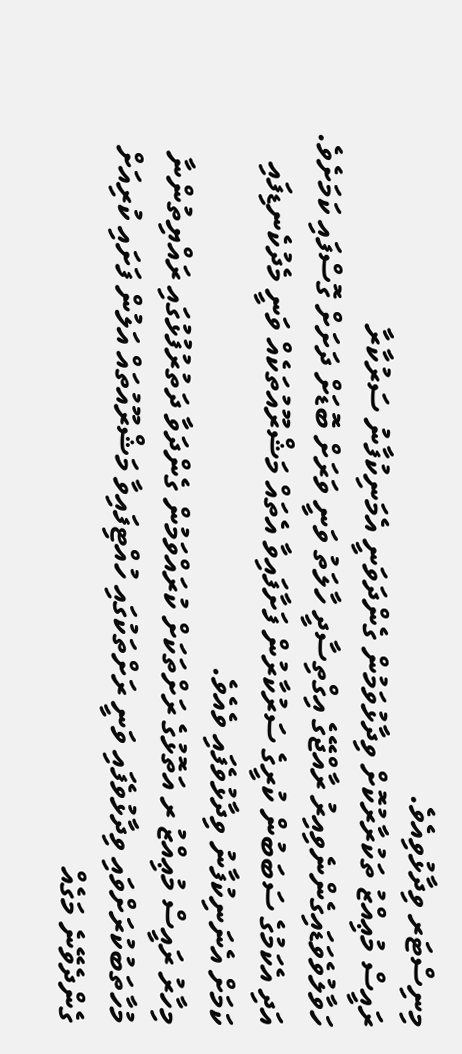މިނިސްޓަރ ވިދާޅުވިއެވެ.
ރައީސް މުޢިއްޒު ތަކުރާރުކޮށް ވިދާޅުވަމުން ގެންދަވަނީ އެމަނިކުފާނު ސަރުކާރާ ހަވާލުވެވަޑައިގެންނެވިއިރު ރާއްޖޭގެ އިގްތިސާދީ ހާލަތު ވަނީ ވަރަށް ބޮޑަށް ދަށަށް ގޮސްފައި ކަމަށެވެ. އަދި އެކަމުގެ ސަބަބުން ކުރީގެ ސަރުކާރުން ފަށާފައިވާ އެތައް މަޝްރޫއުތަކެއް ވަނީ މެދުކެނޑިފައި ކަމަށް އެނަނިކުފާނު ވިދާޅުވެފައި ވެއެވެ.
މިހާރު ރައީސް މުޢިއްޒު ރ އަތޮޅުގެ ރަށްތަކަށް ކުރައްވަމުން ގެންދަވާ ދަތުރުފުޅުގައި ރައްޔިތުންނާ މުހާތަބުކުރަށްވައި ވިދާޅުވެފައި ވަނީ ރަށްތަކުގައި ހުއްޓިފައިވާ މަޝްރޫއުތައް އަލުން ފަށައި ކުރިއަށް ގެންދެވޭނެ މަގެއް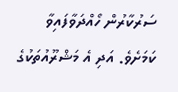ސަރުކާރުން ހޯއްދަވާފައިވާ ކަމަށެވެ. އަދި އެ މަޝްރޫއުތަކުގެ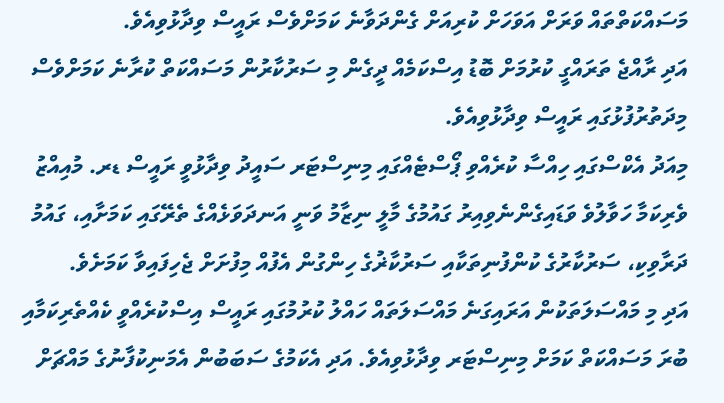މަސައްކަތްތައް ވަރަށް އަވަހަށް ކުރިއަށް ގެންދަވާނެ ކަމަށްވެސް ރައީސް ވިދާޅުވިއެވެ.
އަދި ރާއްޖެ ތަރައްގީ ކުރުމަށް ބޮޑު އިސްކަމެއް ދީގެން މި ސަރުކާރުން މަސައްކަތް ކުރާނެ ކަމަށްވެސް މިދަތުރުފުޅުގައި ރައީސް ވިދާޅުވިއެވެ.
މިއަދު އެކްސްގައި ހިއްސާ ކުރެއްވި ޕޯސްޓެއްގައި މިނިސްޓަރ ސައީދު ވިދާޅުވީ ރައީސް ޑރ. މުއިއްޒު ވެރިކަމާ ހަވާލުވެ ވަޑައިގެންނެވިއިރު ގައުމުގެ މާލީ ނިޒާމު ވަނީ އަނދަވަޅެއްގެ ތެރޭގައި ކަމަށާއި، ގައުމު ދަރާވިކި، ސަރުކާރުގެ ކުންފުނިތަކާއި ސަރުކާޜުގެ ހިންގުން އެފުއް މިފުށަށް ޖެހިފައިވާ ކަމަށެވެ.
އަދި މި މައްސަލަތަކުން އަރައިގަނެ މައްސަލަތައް ހައްލު ކުރުމުގައި ރައީސް އިސްކުރެއްވީ ކެއްތެރިކަމާއި ބުރަ މަސައްކަތް ކަމަށް މިނިސްޓަރ ވިދާޅުވިއެވެ. އަދި އެކަމުގެ ސަބަބުން އެމަނިކުފާނުގެ މައްޗަށް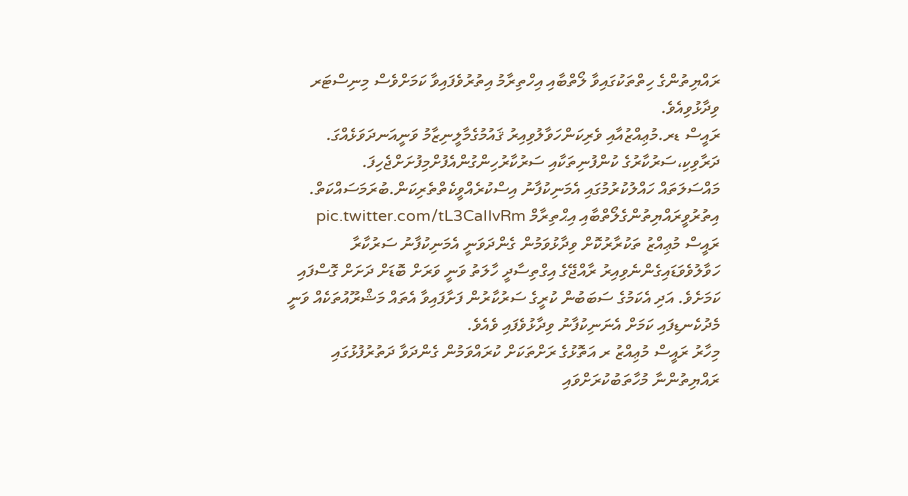ރައްޔިތުންގެ ހިތްތަކުގައިވާ ލޯތްބާއި އިހްތިރާމު އިތުރުވެފައިވާ ކަމަށްވެސް މިނިސްޓަރ ވިދާޅުވިއެވެ.
ރައީސް ޑރ.މުޢިއްޒުއާއި ވެރިކަންހަވާލުވިއިރު ޤައުމުގެމާލީނިޒާމު ވަނީއަނދަވަޅެއްގަ. ދަރާވިކި،ސަރުކާރުގެ ކުންފުނިތަކާއި ސަރުކާރުހިންގުންއެފުށްމިފުށަށްޖެހިފަ.
މައްސަލަތައް ހައްލުކުރުމުގައި އެމަނިކުފާނު އިސްކުރެއްވީކެތްތެރިކަން.ބުރަމަސައްކަތް. އިތުރުވީރައްޔިތުންގެލޯތްބާއި އިޙްތިރާމް pic.twitter.com/tL3CaIlvRm
ރައީސް މުޢިއްޒު ތަކުރާރުކޮށް ވިދާޅުވަމުން ގެންދަވަނީ އެމަނިކުފާނު ސަރުކާރާ ހަވާލުވެވަޑައިގެންނެވިއިރު ރާއްޖޭގެ އިގްތިސާދީ ހާލަތު ވަނީ ވަރަށް ބޮޑަށް ދަށަށް ގޮސްފައި ކަމަށެވެ. އަދި އެކަމުގެ ސަބަބުން ކުރީގެ ސަރުކާރުން ފަށާފައިވާ އެތައް މަޝްރޫއުތަކެއް ވަނީ މެދުކެނޑިފައި ކަމަށް އެނަނިކުފާނު ވިދާޅުވެފައި ވެއެވެ.
މިހާރު ރައީސް މުޢިއްޒު ރ އަތޮޅުގެ ރަށްތަކަށް ކުރައްވަމުން ގެންދަވާ ދަތުރުފުޅުގައި ރައްޔިތުންނާ މުހާތަބުކުރަށްވައި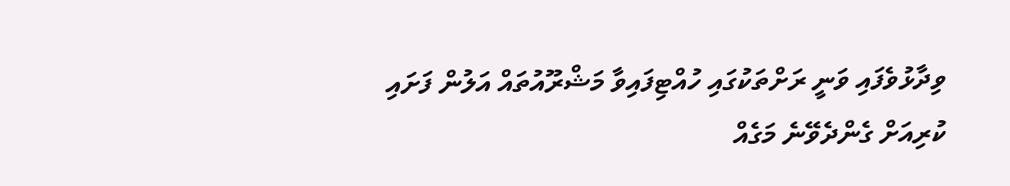ވިދާޅުވެފައި ވަނީ ރަށްތަކުގައި ހުއްޓިފައިވާ މަޝްރޫއުތައް އަލުން ފަށައި ކުރިއަށް ގެންދެވޭނެ މަގެއް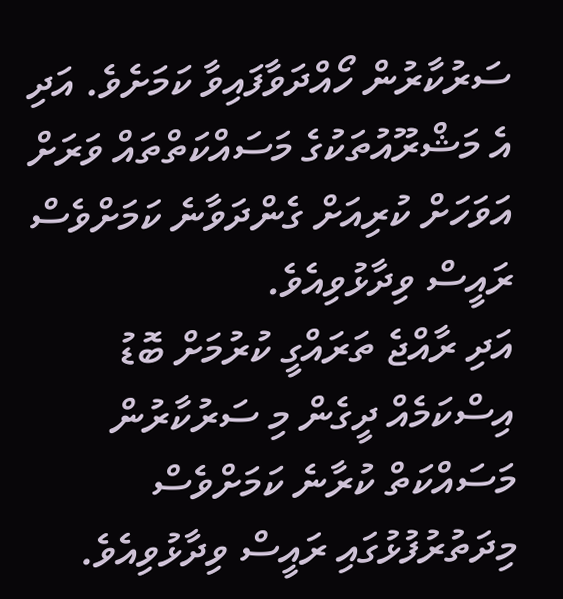ސަރުކާރުން ހޯއްދަވާފައިވާ ކަމަށެވެ. އަދި އެ މަޝްރޫއުތަކުގެ މަސައްކަތްތައް ވަރަށް އަވަހަށް ކުރިއަށް ގެންދަވާނެ ކަމަށްވެސް ރައީސް ވިދާޅުވިއެވެ.
އަދި ރާއްޖެ ތަރައްގީ ކުރުމަށް ބޮޑު އިސްކަމެއް ދީގެން މި ސަރުކާރުން މަސައްކަތް ކުރާނެ ކަމަށްވެސް މިދަތުރުފުޅުގައި ރައީސް ވިދާޅުވިއެވެ.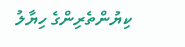ކިޔުންތެރިންގެ ހިޔާލު